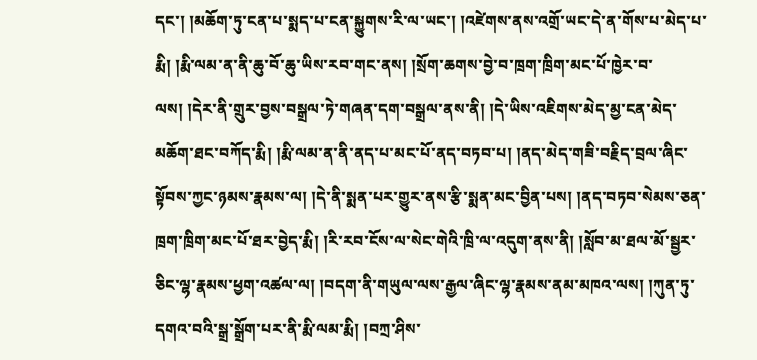དང་། །མཆོག་ཏུ་ངན་པ་སྨད་པ་ངན་སྐྱུགས་རི་ལ་ཡང་། །འཛེགས་ནས་འགྲོ་ཡང་དེ་ན་གོས་པ་མེད་པ་རྨི། །རྨི་ལམ་ན་ནི་ཆུ་བོ་ཆུ་ཡིས་རབ་གང་ནས། །སྲོག་ཆགས་བྱེ་བ་ཁྲག་ཁྲིག་མང་པོ་ཁྱེར་བ་ལས། །དེར་ནི་གྲུར་བྱས་བསྒྲལ་ཏེ་གཞན་དག་བསྒྲལ་ནས་ནི། །དེ་ཡིས་འཇིགས་མེད་མྱ་ངན་མེད་མཆོག་ཐང་བཀོད་རྨི། །རྨི་ལམ་ན་ནི་ནད་པ་མང་པོ་ནད་བཏབ་པ། །ནད་མེད་གཟི་བརྗིད་བྲལ་ཞིང་སྟོབས་ཀྱང་ཉམས་རྣམས་ལ། །དེ་ནི་སྨན་པར་གྱུར་ནས་རྩི་སྨན་མང་བྱིན་པས། །ནད་བཏབ་སེམས་ཅན་ཁྲག་ཁྲིག་མང་པོ་ཐར་བྱེད་རྨི། །རི་རབ་ངོས་ལ་སེང་གེའི་ཁྲི་ལ་འདུག་ནས་ནི། །སློབ་མ་ཐལ་མོ་སྦྱར་ཅིང་ལྷ་རྣམས་ཕྱག་འཚལ་ལ། །བདག་ནི་གཡུལ་ལས་རྒྱལ་ཞིང་ལྷ་རྣམས་ནམ་མཁའ་ལས། །ཀུན་ཏུ་དགའ་བའི་སྒྲ་སྒྲོག་པར་ནི་རྨི་ལམ་རྨི། །བཀྲ་ཤིས་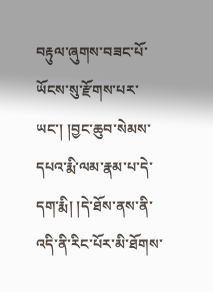བརྟུལ་ཞུགས་བཟང་པོ་ཡོངས་སུ་རྫོགས་པར་ཡང་། །བྱང་ཆུབ་སེམས་དཔའ་རྨི་ལམ་རྣམ་པ་དེ་དག་རྨི། །དེ་ཐོས་ནས་ནི་འདི་ནི་རིང་པོར་མི་ཐོགས་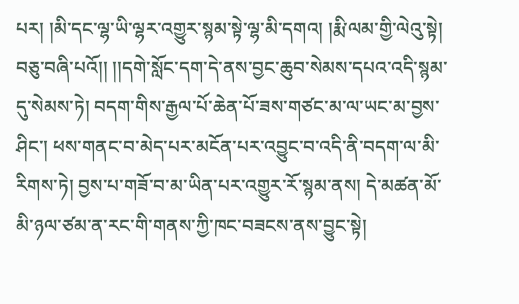པར། །མི་དང་ལྷ་ཡི་ལྷར་འགྱུར་སྙམ་སྟེ་ལྷ་མི་དགའ། །རྨི་ལམ་གྱི་ལེའུ་སྟེ། བཅུ་བཞི་པའོ།། །།དགེ་སློང་དག་དེ་ནས་བྱང་ཆུབ་སེམས་དཔའ་འདི་སྙམ་དུ་སེམས་ཏེ། བདག་གིས་རྒྱལ་པོ་ཆེན་པོ་ཟས་གཙང་མ་ལ་ཡང་མ་བྱས་ཤིང་། ཕས་གནང་བ་མེད་པར་མངོན་པར་འབྱུང་བ་འདི་ནི་བདག་ལ་མི་རིགས་ཏེ། བྱས་པ་གཟོ་བ་མ་ཡིན་པར་འགྱུར་རོ་སྙམ་ནས། དེ་མཚན་མོ་མི་ཉལ་ཙམ་ན་རང་གི་གནས་ཀྱི་ཁང་བཟངས་ནས་བྱུང་སྟེ།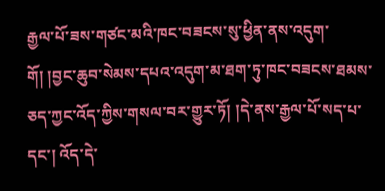རྒྱལ་པོ་ཟས་གཙང་མའི་ཁང་བཟངས་སུ་ཕྱིན་ནས་འདུག་གོ། །བྱང་ཆུབ་སེམས་དཔའ་འདུག་མ་ཐག་ཏུ་ཁང་བཟངས་ཐམས་ཅད་ཀྱང་འོད་ཀྱིས་གསལ་བར་གྱུར་ཏོ། །དེ་ནས་རྒྱལ་པོ་སད་པ་དང་། འོད་དེ་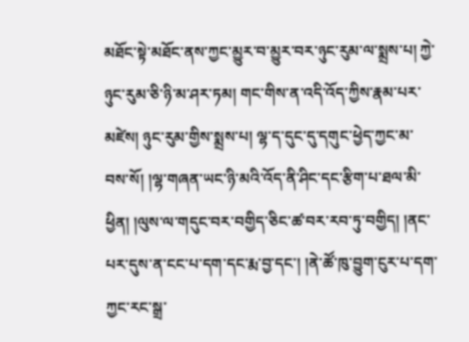མཐོང་སྟེ་མཐོང་ནས་ཀྱང་མྱུར་བ་མྱུར་བར་ཉུང་རུམ་ལ་སྨྲས་པ། ཀྱེ་ཉུང་རུམ་ཅི་ཉི་མ་ཤར་ཏམ། གང་གིས་ན་འདི་འོད་ཀྱིས་རྣམ་པར་མཛེས། ཉུང་རུམ་གྱིས་སྨྲས་པ། ལྷ་ད་དུང་དུ་དགུང་ཕྱེད་ཀྱང་མ་བས་སོ། །ལྷ་གཞན་ཡང་ཉི་མའི་འོད་ནི་ཤིང་དང་རྩིག་པ་ཐལ་མི་ཕྱིན། །ལུས་ལ་གདུང་བར་བགྱིད་ཅིང་ཚ་བར་རབ་ཏུ་བགྱིད། །ནང་པར་དུས་ན་ངང་པ་དག་དང་རྨ་བྱ་དང་། །ནེ་ཚོ་ཁུ་བྱུག་ངུར་པ་དག་ཀྱང་རང་སྒྲ་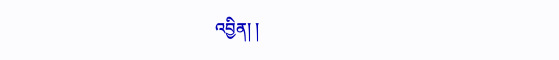འབྱིན། །